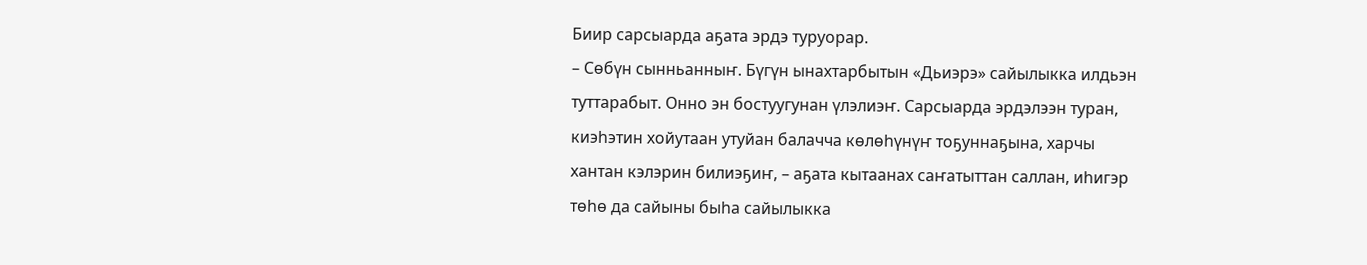Биир сарсыарда аҕата эрдэ туруорар.
– Сөбүн сынньанныҥ. Бүгүн ынахтарбытын «Дьиэрэ» сайылыкка илдьэн туттарабыт. Онно эн бостуугунан үлэлиэҥ. Сарсыарда эрдэлээн туран, киэһэтин хойутаан утуйан балачча көлөһүнүҥ тоҕуннаҕына, харчы хантан кэлэрин билиэҕиҥ, – аҕата кытаанах саҥатыттан саллан, иһигэр төһө да сайыны быһа сайылыкка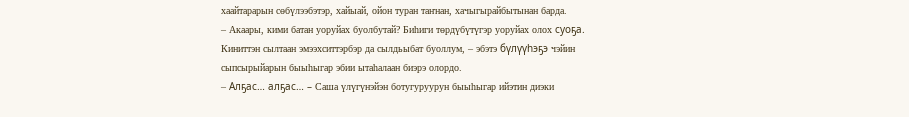хаайтарарын сөбүлээбэтэр, хайыай, ойон туран таҥнан, хачыгырайбытынан барда.
– Акаары, кими батан уоруйах буолбутай? Биһиги төрдүбүтүгэр уоруйах олох суоҕа. Киниттэн сылтаан эмээхситтэрбэр да сылдьыбат буоллум, – эбэтэ бүлүүһэҕэ чэйин сыпсырыйарын быыһыгар эбии ытаһалаан биэрэ олордо.
– Алҕас… алҕас… – Саша үлүгүнэйэн ботугуруурун быыһыгар ийэтин диэки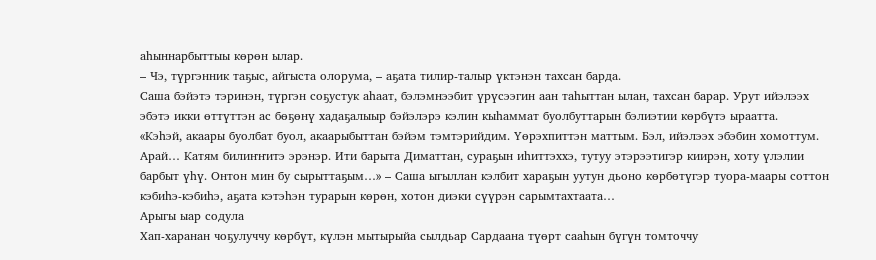аһыннарбыттыы көрөн ылар.
– Чэ, түргэнник таҕыс, айгыста олорума, – аҕата тилир-талыр үктэнэн тахсан барда.
Саша бэйэтэ тэринэн, түргэн соҕустук аһаат, бэлэмнээбит үрүсээгин аан таһыттан ылан, тахсан барар. Урут ийэлээх эбэтэ икки өттүттэн ас бөҕөнү хадаҕалыыр бэйэлэрэ кэлин кыһаммат буолбуттарын бэлиэтии көрбүтэ ыраатта.
«Кэһэй, акаары буолбат буол, акаарыбыттан бэйэм тэмтэрийдим. Үөрэхпиттэн маттым. Бэл, ийэлээх эбэбин хомоттум. Арай… Катям билиҥҥитэ эрэнэр. Ити барыта Диматтан, сураҕын иһиттэххэ, тутуу этэрээтигэр киирэн, хоту үлэлии барбыт үһү. Онтон мин бу сырыттаҕым…» – Саша ыгыллан кэлбит хараҕын уутун дьоно көрбөтүгэр туора-маары соттон кэбиһэ-кэбиһэ, аҕата кэтэһэн турарын көрөн, хотон диэки сүүрэн сарымтахтаата…
Арыгы ыар содула
Хап-харанан чоҕулуччу көрбүт, күлэн мытырыйа сылдьар Сардаана түөрт сааһын бүгүн томточчу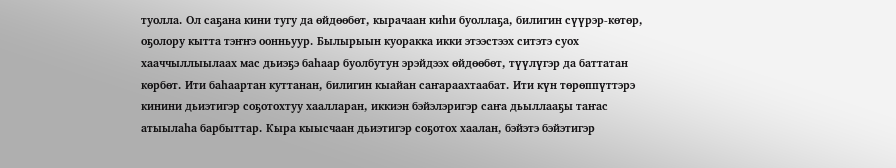туолла. Ол саҕана кини тугу да өйдөөбөт, кырачаан киһи буоллаҕа, билигин сүүрэр-көтөр, оҕолору кытта тэҥҥэ оонньуур. Былырыын куоракка икки этээстээх ситэтэ суох хааччыллыылаах мас дьиэҕэ баһаар буолбутун эрэйдээх өйдөөбөт, түүлүгэр да баттатан көрбөт. Ити баһаартан куттанан, билигин кыайан саҥараахтаабат. Ити күн төрөппүттэрэ кинини дьиэтигэр соҕотохтуу хаалларан, иккиэн бэйэлэригэр саҥа дьыллааҕы таҥас атыылаһа барбыттар. Кыра кыысчаан дьиэтигэр соҕотох хаалан, бэйэтэ бэйэтигэр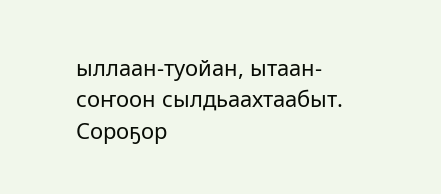ыллаан-туойан, ытаан-соҥоон сылдьаахтаабыт.
Сороҕор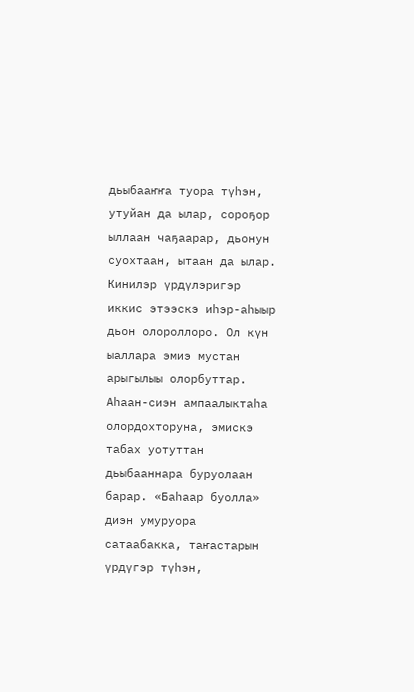дьыбааҥҥа туора түһэн, утуйан да ылар, сороҕор ыллаан чаҕаарар, дьонун суохтаан, ытаан да ылар. Кинилэр үрдүлэригэр иккис этээскэ иһэр-аһыыр дьон олороллоро. Ол күн ыаллара эмиэ мустан арыгылыы олорбуттар. Аһаан-сиэн ампаалыктаһа олордохторуна, эмискэ табах уотуттан дьыбааннара буруолаан барар. «Баһаар буолла» диэн умуруора сатаабакка, таҥастарын үрдүгэр түһэн,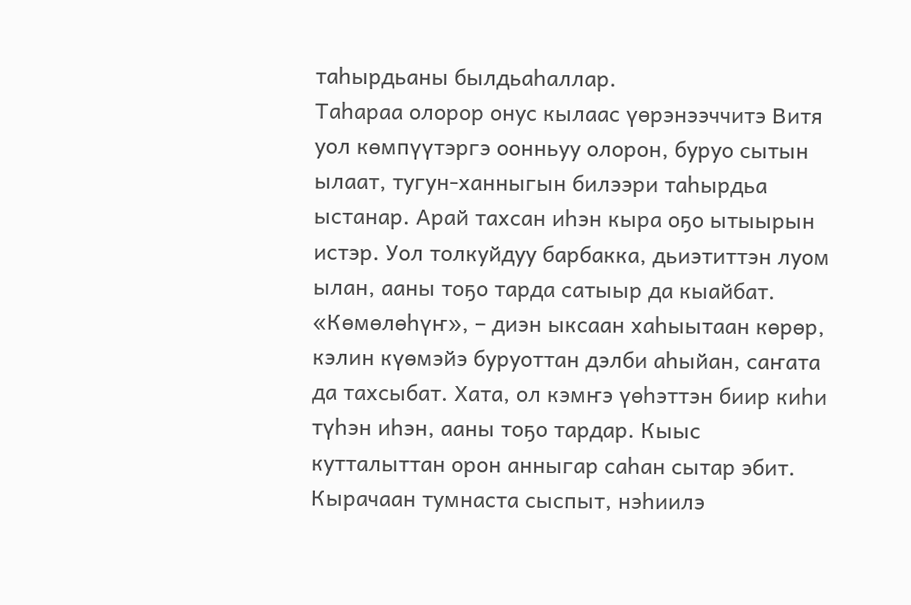таһырдьаны былдьаһаллар.
Таһараа олорор онус кылаас үөрэнээччитэ Витя уол көмпүүтэргэ оонньуу олорон, буруо сытын ылаат, тугун-ханныгын билээри таһырдьа ыстанар. Арай тахсан иһэн кыра оҕо ытыырын истэр. Уол толкуйдуу барбакка, дьиэтиттэн луом ылан, ааны тоҕо тарда сатыыр да кыайбат. «Көмөлөһүҥ», – диэн ыксаан хаһыытаан көрөр, кэлин күөмэйэ буруоттан дэлби аһыйан, саҥата да тахсыбат. Хата, ол кэмҥэ үөһэттэн биир киһи түһэн иһэн, ааны тоҕо тардар. Кыыс кутталыттан орон анныгар саһан сытар эбит. Кырачаан тумнаста сыспыт, нэһиилэ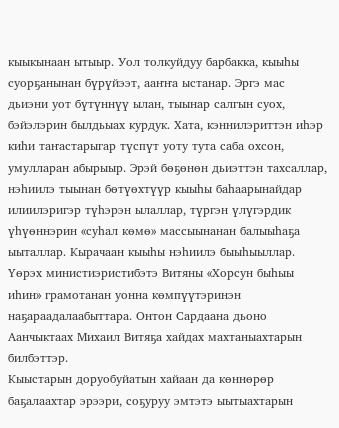кыыкынаан ытыыр. Уол толкуйдуу барбакка, кыыһы суорҕанынан бүрүйээт, ааҥҥа ыстанар. Эргэ мас дьиэни уот бүтүннүү ылан, тыынар салгын суох, бэйэлэрин былдьыах курдук. Хата, кэннилэриттэн иһэр киһи таҥастарыгар түспүт уоту тута саба охсон, умулларан абырыыр. Эрэй бөҕөнөн дьиэттэн тахсаллар, нэһиилэ тыынан бөтүөхтүүр кыыһы баһаарынайдар илиилэригэр түһэрэн ылаллар, түргэн үлүгэрдик үһүөннэрин «суһал көмө» массыынанан балыыһаҕа ыыталлар. Кырачаан кыыһы нэһиилэ быыһыыллар.
Үөрэх министиэристибэтэ Витяны «Хорсун быһыы иһин» грамотанан уонна көмпүүтэринэн наҕараадалаабыттара. Онтон Сардаана дьоно Аанчыктаах Михаил Витяҕа хайдах махтаныахтарын билбэттэр.
Кыыстарын доруобуйатын хайаан да көннөрөр баҕалаахтар эрээри, соҕуруу эмтэтэ ыытыахтарын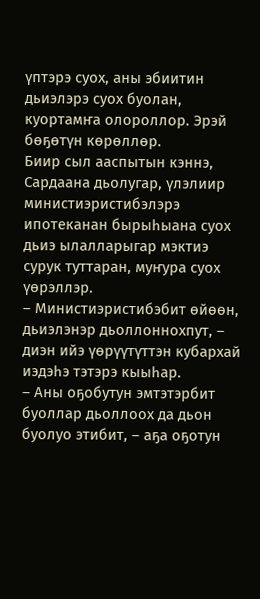үптэрэ суох, аны эбиитин дьиэлэрэ суох буолан, куортамҥа олороллор. Эрэй бөҕөтүн көрөллөр.
Биир сыл ааспытын кэннэ, Сардаана дьолугар, үлэлиир министиэристибэлэрэ ипотеканан бырыһыана суох дьиэ ылалларыгар мэктиэ сурук туттаран, муҥура суох үөрэллэр.
– Министиэристибэбит өйөөн, дьиэлэнэр дьоллоннохпут, – диэн ийэ үөрүүтүттэн кубархай иэдэһэ тэтэрэ кыыһар.
– Аны оҕобутун эмтэтэрбит буоллар дьоллоох да дьон буолуо этибит, – аҕа оҕотун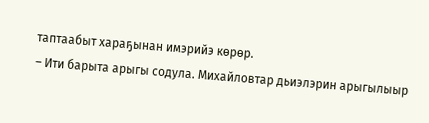таптаабыт хараҕынан имэрийэ көрөр.
– Ити барыта арыгы содула. Михайловтар дьиэлэрин арыгылыыр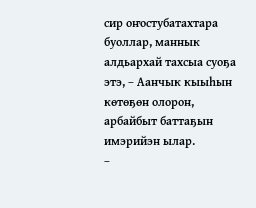сир оҥостубатахтара буоллар, маннык алдьархай тахсыа суоҕа этэ, – Аанчык кыыһын көтөҕөн олорон, арбайбыт баттаҕын имэрийэн ылар.
–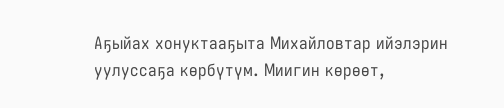Аҕыйах хонуктааҕыта Михайловтар ийэлэрин уулуссаҕа көрбүтүм. Миигин көрөөт,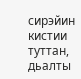сирэйин кистии туттан, дьалты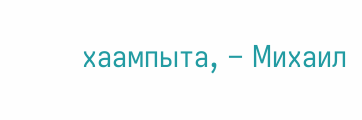хаампыта, – Михаил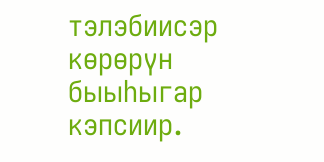тэлэбиисэр көрөрүн быыһыгар кэпсиир.